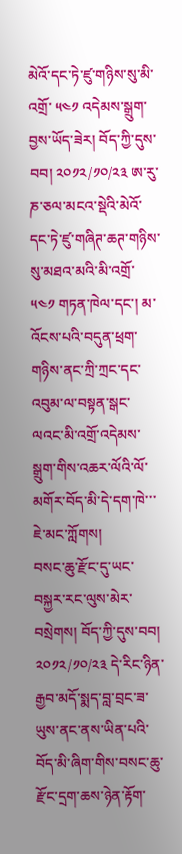མེའོ་དང་ཏེ་ཛུ་གཉིས་སུ་མི་འགྲོ་ ༥༤༡ འདེམས་སྒྲུག་བྱས་ཡོད་ཟེར། བོད་ཀྱི་དུས་བབ། ༢༠༡༢/༡༠/༢༣ ཨ་རུ་ཎ་ཅལ་མངའ་སྡེའི་མེའོ་དང་ཏེ་ཛུ་གཞིཊ་ཆཊ་གཉིས་སུ་མཐའ་མའི་མི་འགྲོ་ ༥༤༡ གཏན་ཁེལ་དང་། མ་འོངས་པའི་བདུན་ཕྲག་གཉིས་ནང་ཀྲི་ཀྲང་དང་འབུམ་ལ་བསྟན་སྒང་ལའང་མི་འགྲོ་འདེམས་སྒྲུག་གིས་འཆར་ལོའི་ལོ་མགོར་བོད་མི་དེ་དག་ཁེ་་་ ཇེ་མང་ཀློགས།
བསང་ཆུ་རྫོང་དུ་ཡང་བསྐྱར་རང་ལུས་མེར་བསྲེགས། བོད་ཀྱི་དུས་བབ། ༢༠༡༢/༡༠/༢༣ དེ་རིང་ཉིན་རྒྱབ་མདོ་སྨད་བླ་བྲང་ཟ་ཡུས་ནང་ནས་ཡིན་པའི་བོད་མི་ཞིག་གིས་བསང་ཆུ་རྫོང་དྲག་ཆས་ཉེན་རྟོག་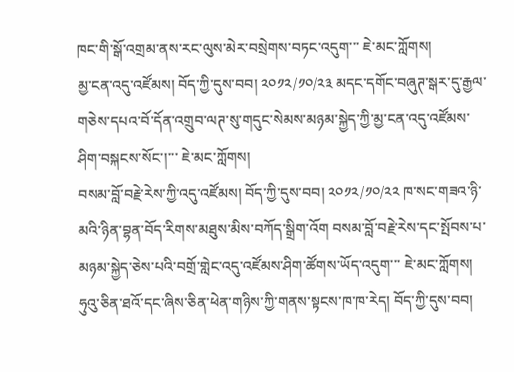ཁང་གི་སྒོ་འགྲམ་ནས་རང་ལུས་མེར་བསྲེགས་བཏང་འདུག་་་ ཇེ་མང་ཀློགས།
མྱ་ངན་འདུ་འཛོམས། བོད་ཀྱི་དུས་བབ། ༢༠༡༢/༡༠/༢༣ མདང་དགོང་བཞུཊ་སྒར་དུ་རྒྱལ་གཅེས་དཔའ་བོ་དོན་འགྲུབ་ལཊ་སུ་གདུང་སེམས་མཉམ་སྐྱེད་ཀྱི་མྱ་ངན་འདུ་འཛོམས་ཤིག་བསྐངས་སོང་།་་་ ཇེ་མང་ཀློགས།
བསམ་བློ་བརྗེ་རེས་ཀྱི་འདུ་འཛོམས། བོད་ཀྱི་དུས་བབ། ༢༠༡༢/༡༠/༢༢ ཁ་སང་གཟའ་ཉི་མའི་ཉིན་བྷན་བོད་རིགས་མཐུས་མིས་བཀོད་སྒྲིག་འོག བསམ་བློ་བརྗེ་རེས་དང་སྤོབས་པ་མཉམ་སྐྱེད་ཅེས་པའི་བགྲོ་གླེང་འདུ་འཛོམས་ཤིག་ཚོགས་ཡོད་འདུག་་་ ཇེ་མང་ཀློགས།
ཧུའུ་ཅིན་ཐའོ་དང་ཞིས་ཅིན་ཕེན་གཉིས་ཀྱི་གནས་སྟངས་ཁ་ཁ་རེད། བོད་ཀྱི་དུས་བབ།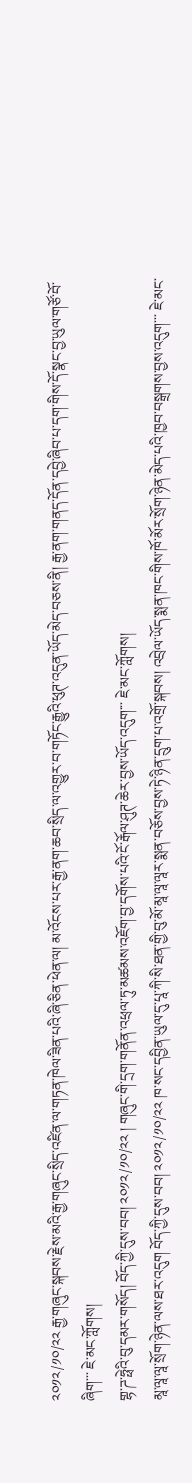༢༠༡༢/༡༠/༢༢ རྒྱ་གཞུང་སྐབས་རྗེས་མའི་རྒྱ་གཞུང་སྲིད་འཛིན་ལ་གཏན་ཁེལ་ཟིན་པའི་ཞི་ཅིན་ཕེན་ལ། མ་འོངས་པར་རྒྱ་ནག་ཆབ་སྲིད་ལ་འགྱུར་བ་གཏོང་རྒྱུའི་ཕུཊ་འདུན་ཡོད་མེད་བཅས་ནི། རྒྱ་ནག་གནད་དོན་དབྱེ་ཞིབ་པ་དག་གིས་དོ་སྣང་བྱ་ཡུལ་གཙོ་བོ་ཞིག་་་ ཇེ་མང་ཀློགས།
གྷ་ཌ་ཧྥེའི་བུ་དམར་གསོད། བོད་ཀྱི་དུས་བབ། ༢༠༡༢/༡༠/༢༢ ། གཞུང་གི་དྲག་གནོན་འཕྲལ་ཏུ་མཚམས་འཇོག་བྱ་དགོས་པའི་ངོ་རྒོལ་ཤུཊ་ཆེར་བྱས་ཡོད་འདུག་་་ ཇེ་མང་ཀློགས།
མཱ་ལཱ་ལཱ་སྲོག་ཉེན་ལས་ཐར་འདུག བོད་ཀྱི་དུས་བབ། ༢༠༡༢/༡༠/༢༢ ཁ་སང་དབྱིན་ཡུལ་དུ་པཱ་ཀི་སི་ཐན་གྱི་བུ་མོ་མཱ་ལཱ་ལཱར་སྨན་བཅོས་བྱས་ཏེ་ཉིན་དྲུག་པ་འགྲོ་སྐབས། འབྲེལ་ཡོད་སྨན་ཁང་གིས་ཁོ་མོར་སྲོག་ཉེན་མེད་པའི་ཁྱབ་བསྒྲགས་བྱས་འདུག་་་ ཇེ་མང་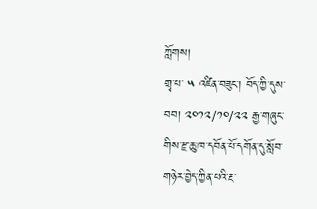ཀློགས།
གྲྭ་པ་ ༥ འཛིན་བཟུང་། བོད་ཀྱི་དུས་བབ། ༢༠༡༢/༡༠/༢༢ རྒྱ་གཞུང་གིས་རྫ་ཆུ་ཁ་དབོན་པོ་དགོན་དུ་སློབ་གཉེར་བྱེད་ཀྱིན་པའི་རྔ་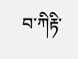བ་ཀིརྟི་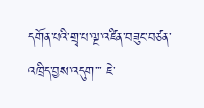དགོན་པའི་གྲྭ་པ་ལྔ་འཛིན་བཟུང་བཙན་འཁྲིད་བྱས་འདུག་་་ ཇེ་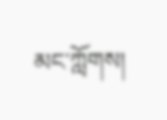མང་ཀློགས།